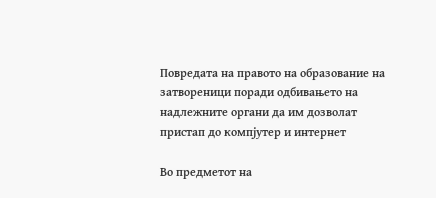Повредата на правото на образование на затвореници поради одбивањето на надлежните органи да им дозволат пристап до компјутер и интернет

Во предметот на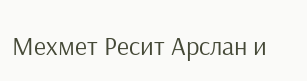Мехмет Ресит Арслан и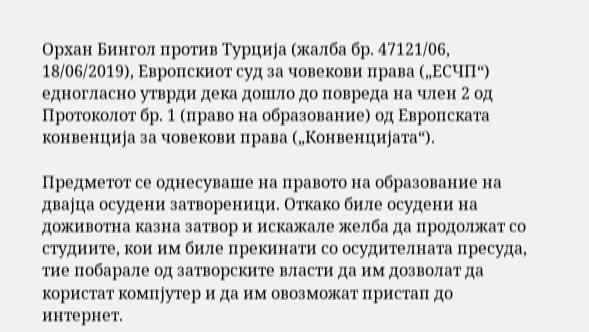Орхан Бингол против Турција (жалба бр. 47121/06, 18/06/2019), Европскиот суд за човекови права („ЕСЧП“) едногласно утврди дека дошло до повреда на член 2 од Протоколот бр. 1 (право на образование) од Европската конвенција за човекови права („Конвенцијата“).

Предметот се однесуваше на правото на образование на двајца осудени затвореници. Откако биле осудени на доживотна казна затвор и искажале желба да продолжат со студиите, кои им биле прекинати со осудителната пресуда, тие побарале од затворските власти да им дозволат да користат компјутер и да им овозможат пристап до интернет.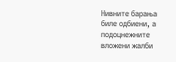Нивните барања биле одбиени, а подоцнежните вложени жалби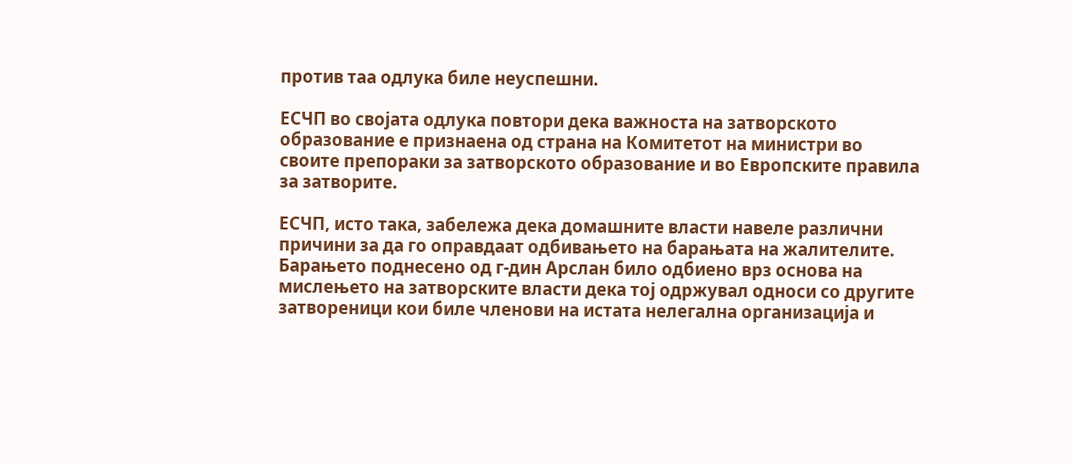против таа одлука биле неуспешни.

ЕСЧП во својата одлука повтори дека важноста на затворското образование е признаена од страна на Комитетот на министри во своите препораки за затворското образование и во Европските правила за затворите.

ЕСЧП, исто така, забележа дека домашните власти навеле различни причини за да го оправдаат одбивањето на барањата на жалителите. Барањето поднесено од г-дин Арслан било одбиено врз основа на мислењето на затворските власти дека тој одржувал односи со другите затвореници кои биле членови на истата нелегална организација и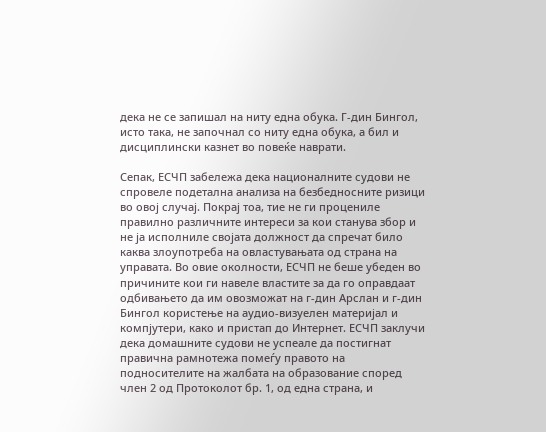дека не се запишал на ниту една обука. Г-дин Бингол, исто така, не започнал со ниту една обука, а бил и дисциплински казнет во повеќе наврати.

Сепак, ЕСЧП забележа дека националните судови не спровеле подетална анализа на безбедносните ризици во овој случај. Покрај тоа, тие не ги процениле правилно различните интереси за кои станува збор и не ја исполниле својата должност да спречат било каква злоупотреба на овластувањата од страна на управата. Во овие околности, ЕСЧП не беше убеден во причините кои ги навеле властите за да го оправдаат одбивањето да им овозможат на г-дин Арслан и г-дин Бингол користење на аудио-визуелен материјал и компјутери, како и пристап до Интернет. ЕСЧП заклучи дека домашните судови не успеале да постигнат правична рамнотежа помеѓу правото на подносителите на жалбата на образование според член 2 од Протоколот бр. 1, од една страна, и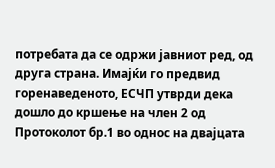потребата да се одржи јавниот ред, од друга страна. Имајќи го предвид горенаведеното, ЕСЧП утврди дека дошло до кршење на член 2 од Протоколот бр.1 во однос на двајцата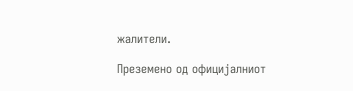жалители.

Преземено од официјалниот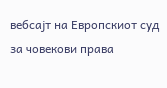вебсајт на Европскиот суд за човекови права